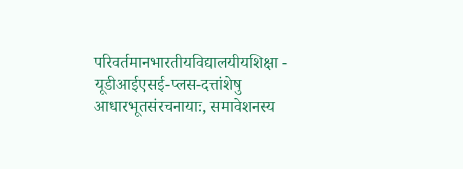परिवर्तमानभारतीयविद्यालयीयशिक्षा - यूडीआईएसई-प्लस-दत्तांशेषु आधारभूतसंरचनायाः, समावेशनस्य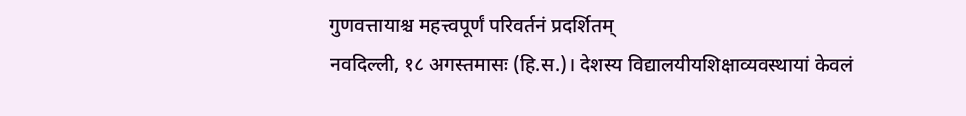गुणवत्तायाश्च महत्त्वपूर्णं परिवर्तनं प्रदर्शितम्
नवदिल्ली, १८ अगस्तमासः (हि.स.)। देशस्य विद्यालयीयशिक्षाव्यवस्थायां केवलं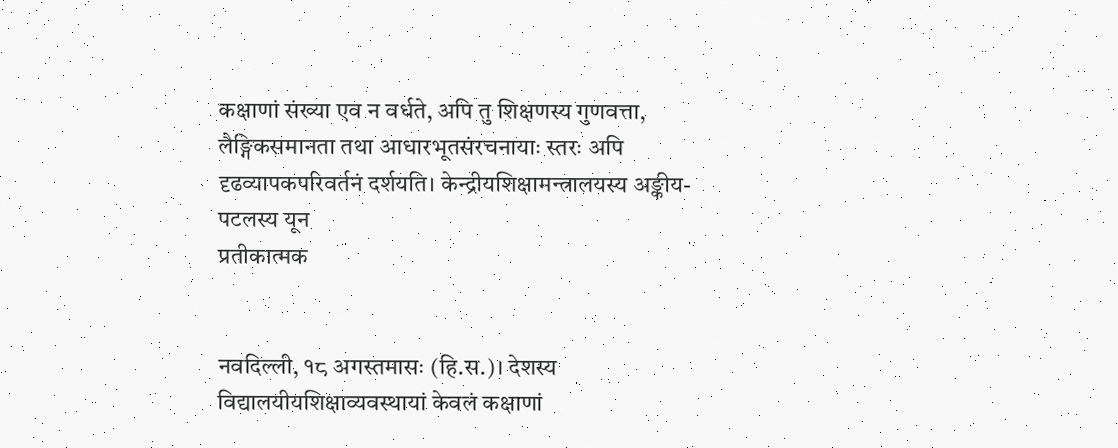कक्षाणां संख्या एव न वर्धते, अपि तु शिक्षणस्य गुणवत्ता, लैङ्गिकसमानता तथा आधारभूतसंरचनायाः स्तरः अपि दृढव्यापकपरिवर्तनं दर्शयति। केन्द्रीयशिक्षामन्त्रालयस्य अङ्कीय-पटलस्य यून
प्रतीकात्मक


नवदिल्ली, १८ अगस्तमासः (हि.स.)। देशस्य विद्यालयीयशिक्षाव्यवस्थायां केवलं कक्षाणां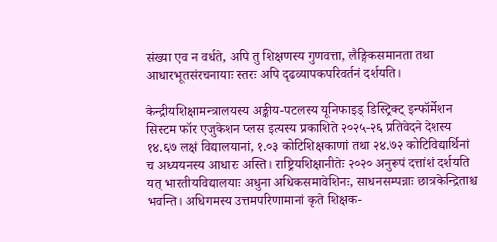संख्या एव न वर्धते, अपि तु शिक्षणस्य गुणवत्ता, लैङ्गिकसमानता तथा आधारभूतसंरचनायाः स्तरः अपि दृढव्यापकपरिवर्तनं दर्शयति।

केन्द्रीयशिक्षामन्त्रालयस्य अङ्कीय-पटलस्य यूनिफाइड् डिस्ट्रिक्ट् इन्फॉर्मेशन सिस्टम फॉर एजुकेशन प्लस इत्यस्य प्रकाशिते २०२५-२६ प्रतिवेदने देशस्य १४.६७ लक्षं विद्यालयानां, १.०३ कोटिशिक्षकाणां तथा २४.७२ कोटिविद्यार्थिनां च अध्ययनस्य आधारः अस्ति। राष्ट्रियशिक्षानीतेः २०२० अनुरूपं दत्तांशं दर्शयति यत् भारतीयविद्यालयाः अधुना अधिकसमावेशिनः, साधनसम्पन्नाः छात्रकेन्द्रिताश्च भवन्ति। अधिगमस्य उत्तमपरिणामानां कृते शिक्षक-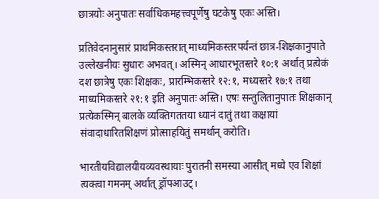छात्रयोः अनुपातः सर्वाधिकमहत्त्वपूर्णेषु घटकेषु एकः अस्ति।

प्रतिवेदनानुसारं प्राथमिकस्तरात् माध्यमिकस्तरपर्यन्तं छात्र-शिक्षकानुपाते उल्लेखनीयः सुधारः अभवत्। अस्मिन् आधारभूतस्तरे १०:१ अर्थात् प्रत्येकं दश छात्रेषु एकः शिक्षकः, प्रारम्भिकस्तरे १२:१, मध्यस्तरे १७:१ तथा माध्यमिकस्तरे २१:१ इति अनुपातः अस्ति। एषः सन्तुलितानुपातः शिक्षकान् प्रत्येकस्मिन् बालके व्यक्तिगततया ध्यानं दातुं तथा कक्षायां संवादाधारितशिक्षणं प्रोत्साहयितुं समर्थान् करोति।

भारतीयविद्यालयीयव्यवस्थायाः पुरातनी समस्या आसीत् मध्ये एव शिक्षां त्यक्त्वा गमनम् अर्थात् ड्रॉपआउट्।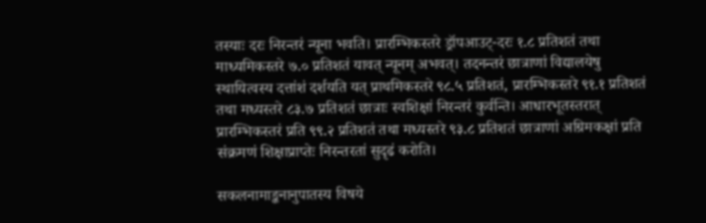तस्याः दरः निरन्तरं न्यूना भवति। प्रारम्भिकस्तरे ड्रॉपआउट्-दरः १.८ प्रतिशतं तथा माध्यमिकस्तरे ७.० प्रतिशतं यावत् न्यूनम् अभवत्। तदनन्तरं छात्राणां विद्यालयेषु स्थायित्वस्य दत्तांशं दर्शयति यत् प्राथमिकस्तरे ९८.५ प्रतिशतं, प्रारम्भिकस्तरे ९१.१ प्रतिशतं तथा मध्यस्तरे ८३.७ प्रतिशतं छात्राः स्वशिक्षां निरन्तरं कुर्वन्ति। आधारभूतस्तरात् प्रारम्भिकस्तरं प्रति ९९.२ प्रतिशतं तथा मध्यस्तरे ९३.८ प्रतिशतं छात्राणां अग्रिमकक्षां प्रति संक्रमणं शिक्षाप्राप्तेः निरन्तरतां सुदृढं करोति।

सकलनामाङ्कनानुपातस्य विषये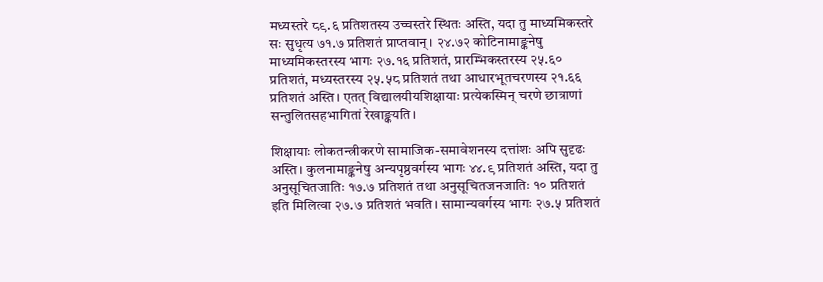मध्यस्तरे ८९.६ प्रतिशतस्य उच्चस्तरे स्थितः अस्ति, यदा तु माध्यमिकस्तरे सः सुधृत्य ७१.७ प्रतिशतं प्राप्तवान्। २४.७२ कोटिनामाङ्कनेषु माध्यमिकस्तरस्य भागः २७.१६ प्रतिशतं, प्रारम्भिकस्तरस्य २५.६० प्रतिशतं, मध्यस्तरस्य २५.५८ प्रतिशतं तथा आधारभूतचरणस्य २१.६६ प्रतिशतं अस्ति। एतत् विद्यालयीयशिक्षायाः प्रत्येकस्मिन् चरणे छात्राणां सन्तुलितसहभागितां रेखाङ्कयति।

शिक्षायाः लोकतन्त्रीकरणे सामाजिक-समावेशनस्य दत्तांशः अपि सुदृढः अस्ति। कुलनामाङ्कनेषु अन्यपृष्ठवर्गस्य भागः ४४.९ प्रतिशतं अस्ति, यदा तु अनुसूचितजातिः १७.७ प्रतिशतं तथा अनुसूचितजनजातिः १० प्रतिशतं इति मिलित्वा २७.७ प्रतिशतं भवति। सामान्यवर्गस्य भागः २७.५ प्रतिशतं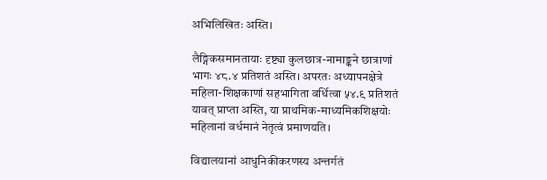अभिलिखितः अस्ति।

लैङ्गिकसमानतायाः दृष्ट्या कुलछात्र-नामाङ्कने छात्राणां भागः ४८.४ प्रतिशतं अस्ति। अपरतः अध्यापनक्षेत्रे महिला-शिक्षकाणां सहभागिता वर्धित्वा ५४.९ प्रतिशतं यावत् प्राप्ता अस्ति, या प्राथमिक-माध्यमिकशिक्षयोः महिलानां वर्धमानं नेतृत्वं प्रमाणयति।

विद्यालयानां आधुनिकीकरणस्य अन्तर्गतं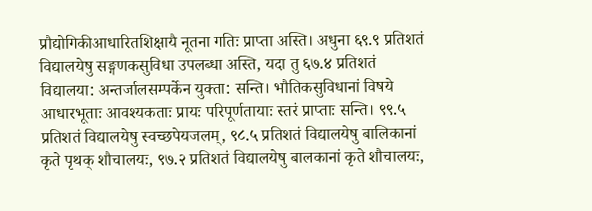प्रौद्योगिकीआधारितशिक्षायै नूतना गतिः प्राप्ता अस्ति। अधुना ६९.९ प्रतिशतं विद्यालयेषु सङ्गणकसुविधा उपलब्धा अस्ति, यदा तु ६७.४ प्रतिशतं विद्यालया: अन्तर्जालसम्पर्केन युक्ता: सन्ति। भौतिकसुविधानां विषये आधारभूताः आवश्यकताः प्रायः परिपूर्णतायाः स्तरं प्राप्ताः सन्ति। ९९.५ प्रतिशतं विद्यालयेषु स्वच्छपेयजलम्, ९८.५ प्रतिशतं विद्यालयेषु बालिकानां कृते पृथक् शौचालयः, ९७.२ प्रतिशतं विद्यालयेषु बालकानां कृते शौचालयः,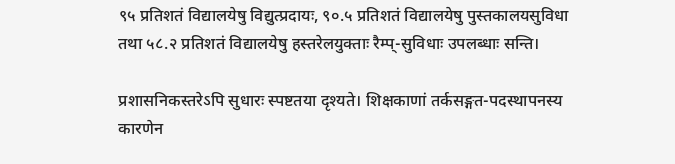९५ प्रतिशतं विद्यालयेषु विद्युत्प्रदायः, ९०.५ प्रतिशतं विद्यालयेषु पुस्तकालयसुविधा तथा ५८.२ प्रतिशतं विद्यालयेषु हस्तरेलयुक्ताः रैम्प्-सुविधाः उपलब्धाः सन्ति।

प्रशासनिकस्तरेऽपि सुधारः स्पष्टतया दृश्यते। शिक्षकाणां तर्कसङ्गत-पदस्थापनस्य कारणेन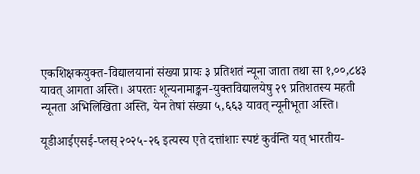एकशिक्षकयुक्त-विद्यालयानां संख्या प्रायः ३ प्रतिशतं न्यूना जाता तथा सा १,००,८४३ यावत् आगता अस्ति। अपरतः शून्यनामाङ्कन-युक्तविद्यालयेषु २९ प्रतिशतस्य महती न्यूनता अभिलिखिता अस्ति, येन तेषां संख्या ५,६६३ यावत् न्यूनीभूता अस्ति।

यूडीआईएसई-प्लस् २०२५-२६ इत्यस्य एते दत्तांशाः स्पष्टं कुर्वन्ति यत् भारतीय-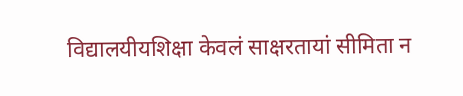विद्यालयीयशिक्षा केवलं साक्षरतायां सीमिता न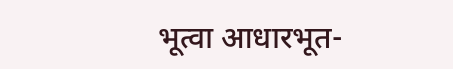भूत्वा आधारभूत-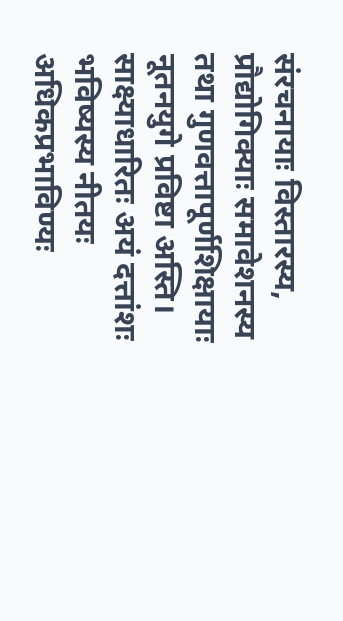संरचनायाः विस्तारस्य, प्रौद्योगिक्याः समावेशनस्य तथा गुणवत्तापूर्णशिक्षायाः नूतनयुगे प्रविष्टा अस्ति। साक्ष्याधारितः अयं दत्तांशः भविष्यस्य नीतयः अधिकप्रभाविण्यः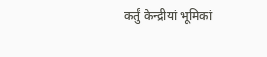कर्तुं केन्द्रीयां भूमिकां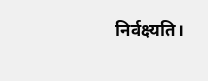निर्वक्ष्यति।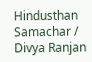Hindusthan Samachar / Divya Ranjan